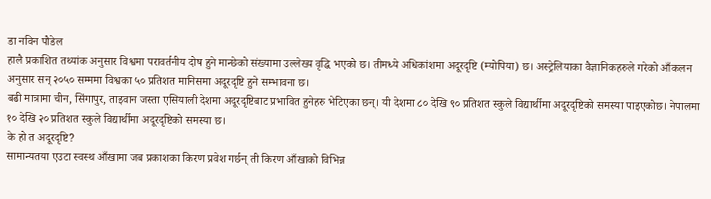डा नविन पौडेल
हालै प्रकाशित तथ्यांक अनुसार विश्वमा परावर्तनीय दोष हुने मान्छेको संख्यामा उल्लेख्य वृद्धि भएको छ। तीमध्ये अधिकांशमा अदूरदृष्टि (म्योपिया) छ। अस्ट्रेलियाका वैज्ञानिकहरुले गरेको आँकलन अनुसार सन् २०५० सम्ममा विश्वका ५० प्रतिशत मानिसमा अदूरदृष्टि हुने सम्भावना छ।
बढी मात्रामा चीन, सिंगापुर, ताइवान जस्ता एसियाली देशमा अदूरदृष्टिबाट प्रभावित हुनेहरु भेटिएका छन्। यी देशमा ८० देखि ९० प्रतिशत स्कुले विद्यार्थीमा अदूरदृष्टिको समस्या पाइएकोछ। नेपालमा १० देखि २० प्रतिशत स्कुले विद्यार्थीमा अदूरदृष्टिको समस्या छ।
के हो त अदूरदृष्टि?
सामान्यतया एउटा स्वस्थ आँखामा जब प्रकाशका किरण प्रवेश गर्छन् ती किरण आँखाको विभिन्न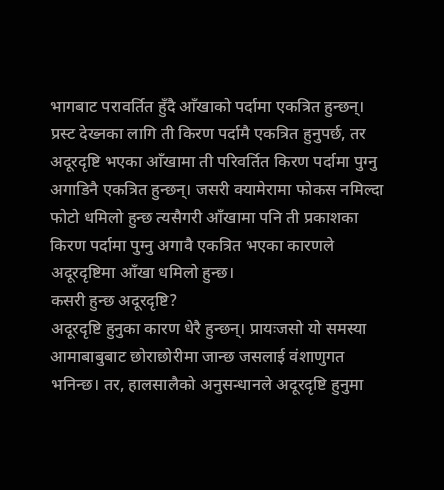भागबाट परावर्तित हुँदै आँखाको पर्दामा एकत्रित हुन्छन्। प्रस्ट देख्नका लागि ती किरण पर्दामै एकत्रित हुनुपर्छ, तर अदूरदृष्टि भएका आँखामा ती परिवर्तित किरण पर्दामा पुग्नु अगाडिनै एकत्रित हुन्छन्। जसरी क्यामेरामा फोकस नमिल्दा फोटो धमिलो हुन्छ त्यसैगरी आँखामा पनि ती प्रकाशका किरण पर्दामा पुग्नु अगावै एकत्रित भएका कारणले अदूरदृष्टिमा आँखा धमिलो हुन्छ।
कसरी हुन्छ अदूरदृष्टि?
अदूरदृष्टि हुनुका कारण धेरै हुन्छन्। प्रायःजसो यो समस्या आमाबाबुबाट छोराछोरीमा जान्छ जसलाई वंशाणुगत भनिन्छ। तर, हालसालैको अनुसन्धानले अदूरदृष्टि हुनुमा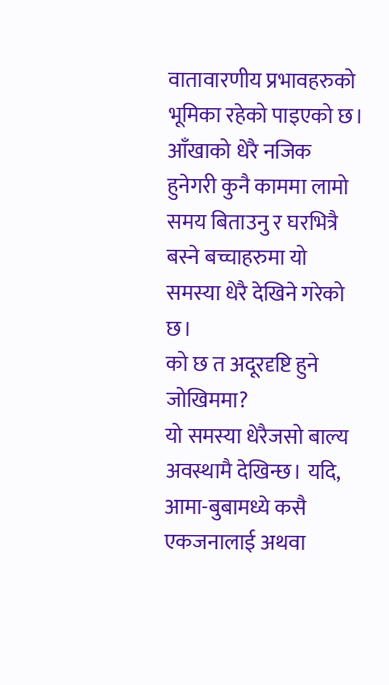वातावारणीय प्रभावहरुको भूमिका रहेको पाइएको छ। आँखाको धेरै नजिक हुनेगरी कुनै काममा लामो समय बिताउनु र घरभित्रै बस्ने बच्चाहरुमा यो समस्या धेरै देखिने गरेको छ।
को छ त अदूरदृष्टि हुने जोखिममा?
यो समस्या धेरैजसो बाल्य अवस्थामै देखिन्छ। यदि, आमा-बुबामध्ये कसै एकजनालाई अथवा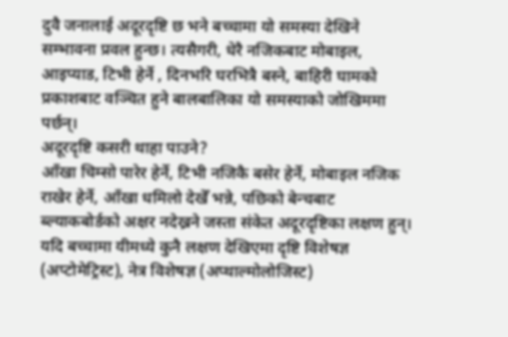दुवै जनालाई अदूरदृष्टि छ भने बच्चामा यो समस्या देखिने सम्भावना प्रवल हुन्छ। त्यसैगरी, धेरै नजिकबाट मोबाइल, आइप्याड, टिभी हेर्ने , दिनभरि घरभित्रै बस्ने, बाहिरी घामको प्रकाशबाट वञ्चित हुने बालबालिका यो समस्याको जोखिममा पर्छन्।
अदूरदृष्टि कसरी थाहा पाउने?
आँखा चिम्सो पारेर हेर्ने, टिभी नजिकै बसेर हेर्ने, मोबाइल नजिक राखेर हेर्ने, आँखा धमिलो देखेँ भन्ने, पछिको बेन्चबाट ब्ल्याकबोर्डको अक्षर नदेख्रने जस्ता संकेत अदूरदृष्टिका लक्षण हुन्। यदि बच्चामा यीमध्ये कुनै लक्षण देखिएमा दृष्टि विशेषज्ञ (अप्टोमेट्रिस्ट), नेत्र विशेषज्ञ (अप्थाल्मोलोजिस्ट)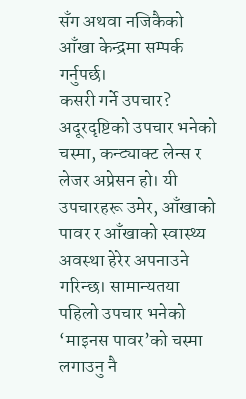सँग अथवा नजिकैको आँखा केन्द्रमा सम्पर्क गर्नुपर्छ।
कसरी गर्ने उपचार?
अदूरदृष्टिको उपचार भनेको चस्मा, कन्ट्याक्ट लेन्स र लेजर अप्रेसन हो। यी उपचारहरू उमेर, आँखाको पावर र आँखाको स्वास्थ्य अवस्था हेरेर अपनाउने गरिन्छ। सामान्यतया पहिलो उपचार भनेको ‘माइनस पावर’को चस्मा लगाउनु नै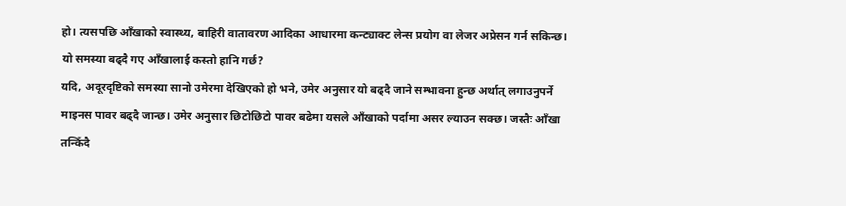हो। त्यसपछि आँखाको स्वास्थ्य, बाहिरी वातावरण आदिका आधारमा कन्ट्याक्ट लेन्स प्रयोग वा लेजर अप्रेसन गर्न सकिन्छ।
यो समस्या बढ्दै गए आँखालाई कस्तो हानि गर्छ?
यदि, अदूरदृष्टिको समस्या सानो उमेरमा देखिएको हो भने, उमेर अनुसार यो बढ्दै जाने सम्भावना हुन्छ अर्थात् लगाउनुपर्ने माइनस पावर बढ्दै जान्छ। उमेर अनुसार छिटोछिटो पावर बढेमा यसले आँखाको पर्दामा असर ल्याउन सक्छ। जस्तैः आँखा तन्किँदै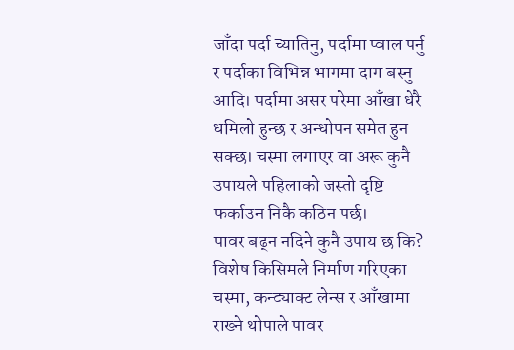जाँदा पर्दा च्यातिनु, पर्दामा प्वाल पर्नु र पर्दाका विभिन्न भागमा दाग बस्नु आदि। पर्दामा असर परेमा आँखा धेरै धमिलो हुन्छ र अन्धोपन समेत हुन सक्छ। चस्मा लगाएर वा अरू कुनै उपायले पहिलाको जस्तो दृष्टि फर्काउन निकै कठिन पर्छ।
पावर बढ्न नदिने कुनै उपाय छ कि?
विशेष किसिमले निर्माण गरिएका चस्मा, कन्ट्याक्ट लेन्स र आँखामा राख्ने थोपाले पावर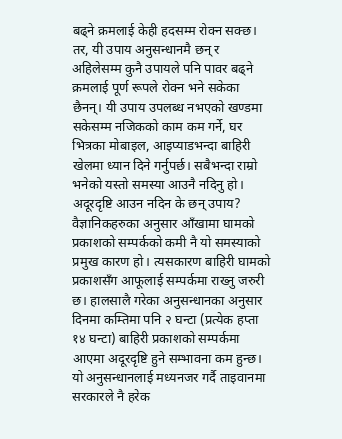बढ्ने क्रमलाई केही हदसम्म रोक्न सक्छ। तर, यी उपाय अनुसन्धानमै छन् र अहिलेसम्म कुनै उपायले पनि पावर बढ्ने क्रमलाई पूर्ण रूपले रोक्न भने सकेका छैनन्। यी उपाय उपलब्ध नभएको खण्डमा सकेसम्म नजिकको काम कम गर्ने, घर भित्रका मोबाइल, आइप्याडभन्दा बाहिरी खेलमा ध्यान दिने गर्नुपर्छ। सबैभन्दा राम्रो भनेको यस्तो समस्या आउनै नदिनु हो।
अदूरदृष्टि आउन नदिन के छन् उपाय?
वैज्ञानिकहरुका अनुसार आँखामा घामको प्रकाशको सम्पर्कको कमी नै यो समस्याको प्रमुख कारण हो। त्यसकारण बाहिरी घामको प्रकाशसँग आफूलाई सम्पर्कमा राख्नु जरुरी छ। हालसालै गरेका अनुसन्धानका अनुसार दिनमा कम्तिमा पनि २ घन्टा (प्रत्येक हप्ता १४ घन्टा) बाहिरी प्रकाशको सम्पर्कमा आएमा अदूरदृष्टि हुने सम्भावना कम हुन्छ। यो अनुसन्धानलाई मध्यनजर गर्दै ताइवानमा सरकारले नै हरेक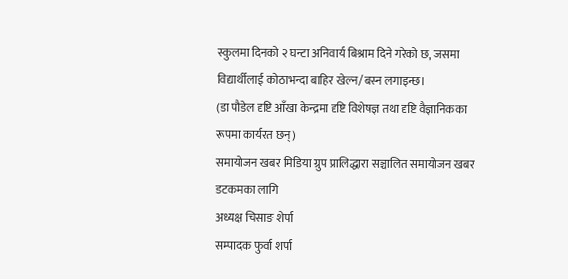स्कुलमा दिनको २ घन्टा अनिवार्य बिश्राम दिने गरेको छ, जसमा विद्यार्थीलाई कोठाभन्दा बाहिर खेल्न/बस्न लगाइन्छ।
(डा पौडेल दृष्टि आँखा केन्द्रमा दृष्टि विशेषज्ञ तथा दृष्टि वैज्ञानिकका रूपमा कार्यरत छन्)
समायोजन खबर मिडिया ग्रुप प्रालिद्धारा सञ्चालित समायोजन खबर डटकमका लागि
अध्यक्ष चिसाङ शेर्पा
सम्पादक फुर्वा शर्पा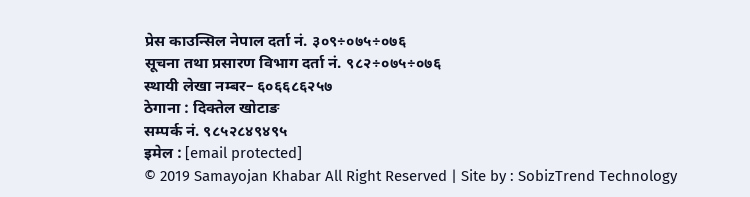प्रेस काउन्सिल नेपाल दर्ता नं. ३०९÷०७५÷०७६
सूचना तथा प्रसारण विभाग दर्ता नं. ९८२÷०७५÷०७६
स्थायी लेखा नम्बर– ६०६६८६२५७
ठेगाना : दिक्तेल खोटाङ
सम्पर्क नं. ९८५२८४९४९५
इमेल : [email protected]
© 2019 Samayojan Khabar All Right Reserved | Site by : SobizTrend Technology